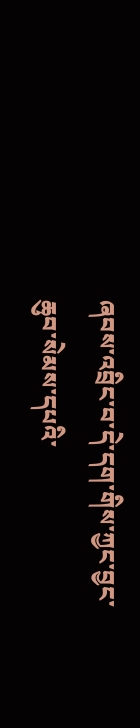ཞབས་འབྲིང་བ་དེ་དག་གིས་ཀྱང་བྱང་ཆུབ་སེམས་དཔའི་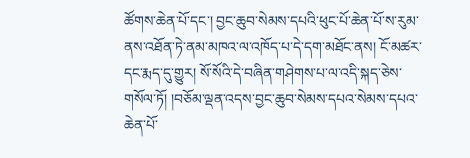ཚོགས་ཆེན་པོ་དང་། བྱང་ཆུབ་སེམས་དཔའི་ཕུང་པོ་ཆེན་པོ་ས་རུམ་ནས་འཐོན་ཏེ་ནམ་མཁའ་ལ་འཁོད་པ་དེ་དག་མཐོང་ནས། ངོ་མཚར་དང་རྨད་དུ་གྱུར། སོ་སོའི་དེ་བཞིན་གཤེགས་པ་ལ་འདི་སྐད་ཅེས་གསོལ་ཏོ། །བཅོམ་ལྡན་འདས་བྱང་ཆུབ་སེམས་དཔའ་སེམས་དཔའ་ཆེན་པོ་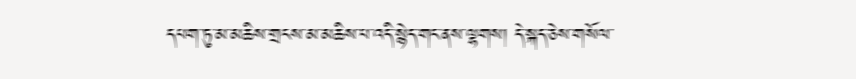དཔག་ཏུ་མ་མཆིས་གྲངས་མ་མཆིས་པ་འདི་སྙེད་གང་ནས་ལྷགས། དེ་སྐད་ཅེས་གསོལ་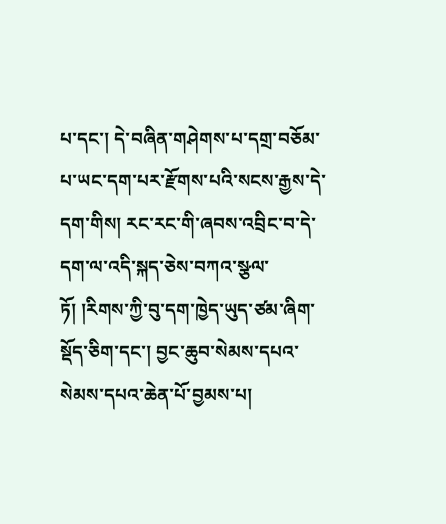པ་དང་། དེ་བཞིན་གཤེགས་པ་དགྲ་བཅོམ་པ་ཡང་དག་པར་རྫོགས་པའི་སངས་རྒྱས་དེ་དག་གིས། རང་རང་གི་ཞབས་འབྲིང་བ་དེ་དག་ལ་འདི་སྐད་ཅེས་བཀའ་སྩལ་ཏོ། །རིགས་ཀྱི་བུ་དག་ཁྱེད་ཡུད་ཙམ་ཞིག་སྡོད་ཅིག་དང་། བྱང་ཆུབ་སེམས་དཔའ་སེམས་དཔའ་ཆེན་པོ་བྱམས་པ།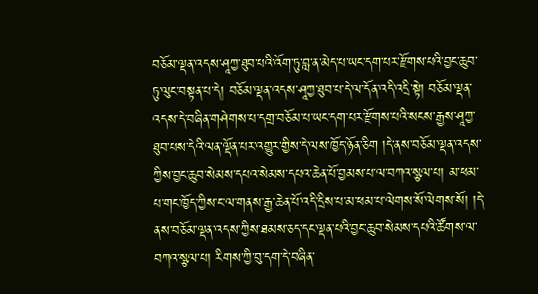བཅོམ་ལྡན་འདས་ཤཱཀྱ་ཐུབ་པའི་འོག་ཏུ་བླ་ན་མེད་པ་ཡང་དག་པར་རྫོགས་པའི་བྱང་ཆུབ་ཏུ་ལུང་བསྟན་པ་དེ། བཅོམ་ལྡན་འདས་ཤཱཀྱ་ཐུབ་པ་དེ་ལ་དོན་འདི་འདྲི་སྟེ། བཅོམ་ལྡན་འདས་དེ་བཞིན་གཤེགས་པ་དགྲ་བཅོམ་པ་ཡང་དག་པར་རྫོགས་པའི་སངས་རྒྱས་ཤཱཀྱ་ཐུབ་པས་དེའི་ལན་ལྡོན་པར་འགྱུར་གྱིས་དེ་ལས་ཁྱོད་ཉོན་ཅིག །དེ་ནས་བཅོམ་ལྡན་འདས་ཀྱིས་བྱང་ཆུབ་སེམས་དཔའ་སེམས་དཔའ་ཆེན་པོ་བྱམས་པ་ལ་བཀའ་སྩལ་པ། མ་ཕམ་པ་གང་ཁྱོད་ཀྱིས་ང་ལ་གནས་རྒྱ་ཆེན་པོ་འདི་དྲིས་པ་མ་ཕམ་པ་ལེགས་སོ་ལེགས་སོ། །དེ་ནས་བཅོམ་ལྡན་འདས་ཀྱིས་ཐམས་ཅད་དང་ལྡན་པའི་བྱང་ཆུབ་སེམས་དཔའི་ཚོགས་ལ་བཀའ་སྩལ་པ། རིགས་ཀྱི་བུ་དག་དེ་བཞིན་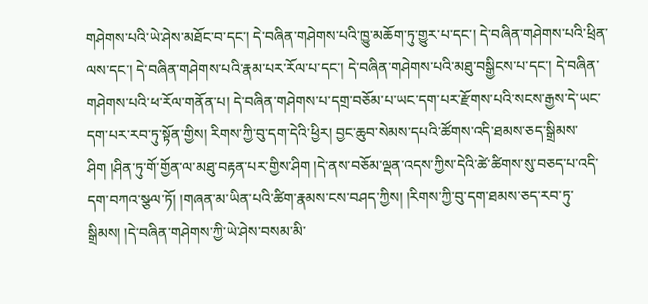གཤེགས་པའི་ཡེ་ཤེས་མཐོང་བ་དང་། དེ་བཞིན་གཤེགས་པའི་ཁྱུ་མཆོག་ཏུ་གྱུར་པ་དང་། དེ་བཞིན་གཤེགས་པའི་ཕྲིན་ལས་དང་། དེ་བཞིན་གཤེགས་པའི་རྣམ་པར་རོལ་པ་དང་། དེ་བཞིན་གཤེགས་པའི་མཐུ་བསྒྱིངས་པ་དང་། དེ་བཞིན་གཤེགས་པའི་ཕ་རོལ་གནོན་པ། དེ་བཞིན་གཤེགས་པ་དགྲ་བཅོམ་པ་ཡང་དག་པར་རྫོགས་པའི་སངས་རྒྱས་དེ་ཡང་དག་པར་རབ་ཏུ་སྟོན་གྱིས། རིགས་ཀྱི་བུ་དག་དེའི་ཕྱིར། བྱང་ཆུབ་སེམས་དཔའི་ཚོགས་འདི་ཐམས་ཅད་སྒྲིམས་ཤིག །ཤིན་ཏུ་གོ་གྱོན་ལ་མཐུ་བརྟན་པར་གྱིས་ཤིག །དེ་ནས་བཅོམ་ལྡན་འདས་ཀྱིས་དེའི་ཚེ་ཚིགས་སུ་བཅད་པ་འདི་དག་བཀའ་སྩལ་ཏོ། །གཞན་མ་ཡིན་པའི་ཚིག་རྣམས་ངས་བཤད་ཀྱིས། །རིགས་ཀྱི་བུ་དག་ཐམས་ཅད་རབ་ཏུ་སྒྲིམས། །དེ་བཞིན་གཤེགས་ཀྱི་ཡེ་ཤེས་བསམ་མི་